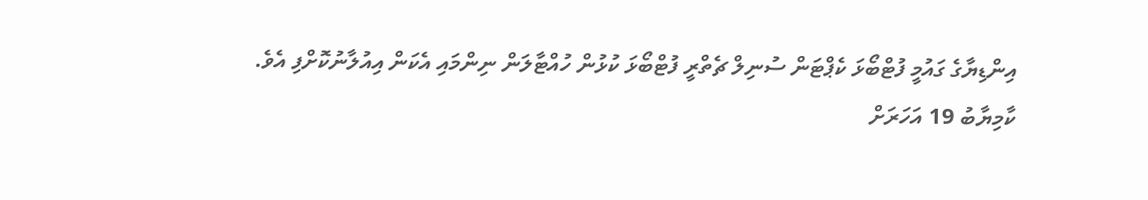އިންޑިޔާގެ ގައުމީ ފުޓްބޯޅަ ކެޕްޓަން ސުނިލް ޗެތްރީ ފުޓްބޯޅަ ކުޅުން ހުއްޓާލަން ނިންމައި އެކަން އިއުލާނުކޮށްފި އެވެ.
ކާމިޔާބު 19 އަހަރަށް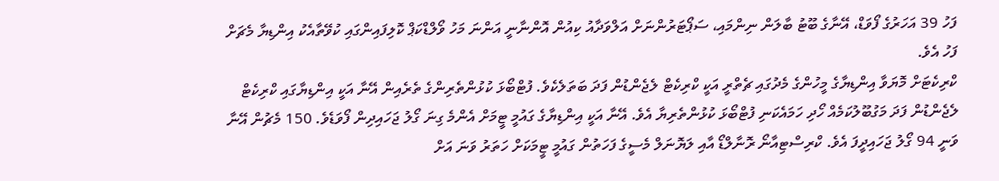ފަހު 39 އަހަރުގެ ފޯވަޑް، އޭނާގެ ބޫޓު ބާލަން ނިންމައި، ސަޕޯޓަރުންނަށް އަލްވަދާއު ކިއުން އޮންނާނީ އަންނަ މަހު ވޯލްޑްކަޕް ކޮލިފައިންގައި ކުވޭތާއެކު އިންޑިޔާ މެޗަށް ފަހު އެވެ.
ކްރިކެޓަށް މޮޔަވާ އިންޑިޔާގެ މީހުންގެ މެދުގައި ޗެތްރީ އަކީ ކްރިކެޓް ލެޖެންޑުން ފަދަ ބަތަލެކެވެ. ފުޓްބޯޅަ ކުޅުންތެރިންގެ ތެރެއިން އޭނާ އަކީ އިންޑިޔާގައި ކްރިކެޓް ލެޖެންޑުން ފަދަ މަގުބޫލުކަމެއް ހޯދި ހަމައެކަނި ފުޓްބޯޅަ ކުޅުންތެރިޔާ އެވެ. އޭނާ އަކީ އިންޑިޔާގެ ގައުމީ ޓީމަށް އެންމެ ގިނަ ގޯލު ޖަހައިދިން ފޯވަޑެވެ. 150 މެޗުން އޭނާ ވަނީ 94 ގޯލު ޖަހައިދީފަ އެވެ. ކްރިސްޓިއާނޯ ރޮނާލްޑޯ އާއި ލަޔޮނަލް މެސީގެ ފަހަތުން ގައުމީ ޓީމަކަށް ހަތަރު ވަނަ އަށް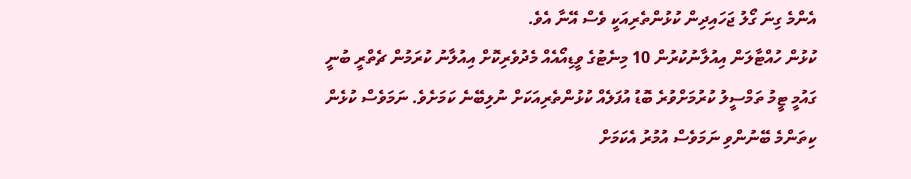އެންމެ ގިނަ ގޯލު ޖަހައިދިން ކުޅުންތެރިއަކީ ވެސް އޭނާ އެވެ.
ކުޅުން ހުއްޓާލަން އިއުލާނުކުރުން 10 މިނެޓުގެ ވީޑިއޯއެއް މެދުވެރިކޮށް އިއުލާނު ކުރަމުން ޗެތްރީ ބުނީ ގައުމީ ޓީމު ތަމްސީލު ކުރުމަށްވުރެ ބޮޑު އުފަލެއް ކުޅުންތެރިއަކަށް ނުލިބޭނެ ކަމަށެވެ. ނަމަވެސް ކުޅެން ކިތަންމެ ބޭނުންވި ނަމަވެސް އުމުރު އެކަމަށް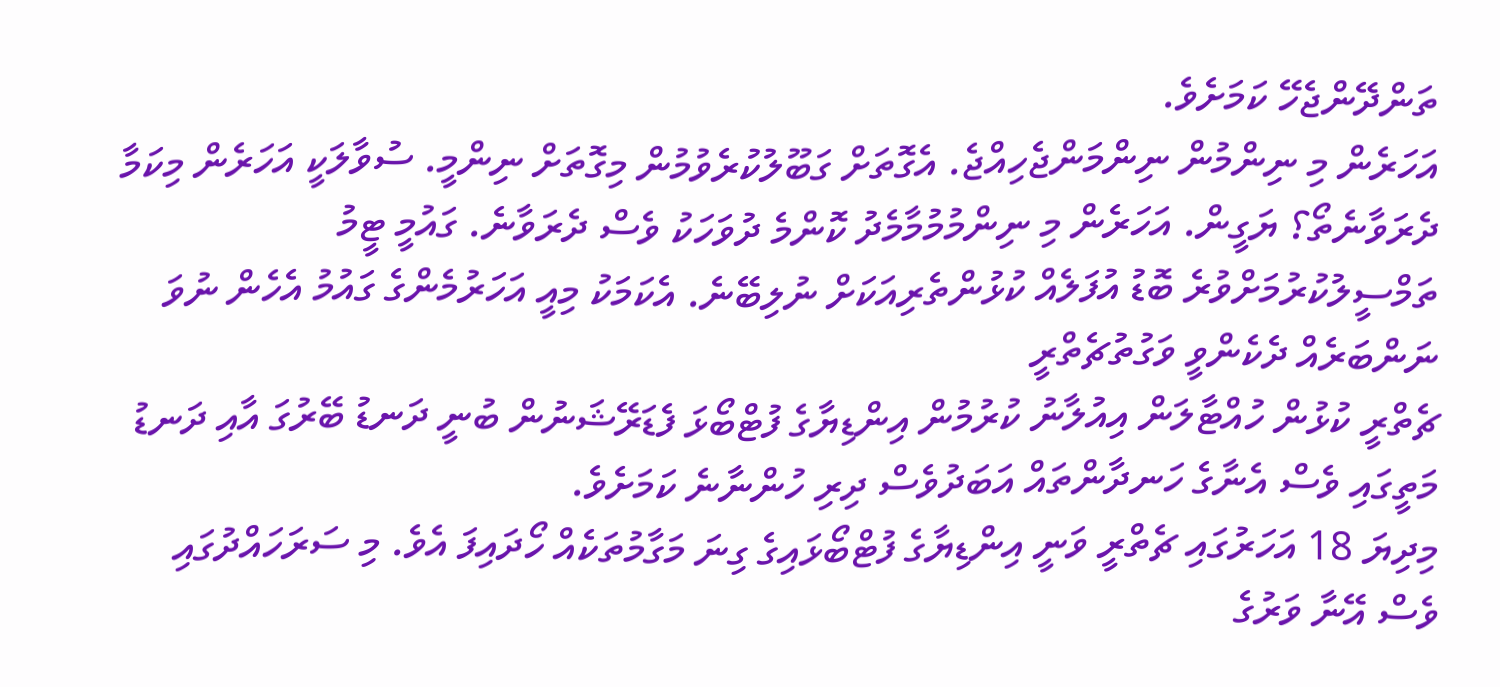ތަންދޭންޖެހޭ ކަމަށެވެ.
އަހަރެން މި ނިންމުން ނިންމަންޖެހިއްޖެ. އެގޮތަށް ގަބޫލުކުރެވުމުން މިގޮތަށް ނިންމީ. ސުވާލަކީ އަހަރެން މިކަމާ ދެރަވާނެތޯ؟ ޔަގީން. އަހަރެން މި ނިންމުމުމާމެދު ކޮންމެ ދުވަހަކު ވެސް ދެރަވާނެ. ގައުމީ ޓީމު ތަމްސީލުކުރުމަށްވުރެ ބޮޑު އުފަލެއް ކުޅުންތެރިއަކަށް ނުލިބޭނެ. އެކަމަކު މިއީ އަހަރުމެންގެ ގައުމު އެހެން ނުވަ ނަންބަރެއް ދެކެންވީ ވަގުތުޗެތްރީ
ޗެތްރީ ކުޅުން ހުއްޓާލަން އިއުލާނު ކުރުމުން އިންޑިޔާގެ ފުޓްބޯޅަ ފެޑަރޭޝަނުން ބުނީ ދަނޑު ބޭރުގަ އާއި ދަނޑު މަތީގައި ވެސް އެނާގެ ހަނދާންތައް އަބަދުވެސް ދިރި ހުންނާނެ ކަމަށެވެ.
މިދިޔަ 18 އަހަރުގައި ޗެތްރީ ވަނީ އިންޑިޔާގެ ފުޓްބޯޅައިގެ ގިނަ މަގާމުތަކެއް ހޯދައިފަ އެވެ. މި ސަރަހައްދުގައި ވެސް އޭނާ ވަރުގެ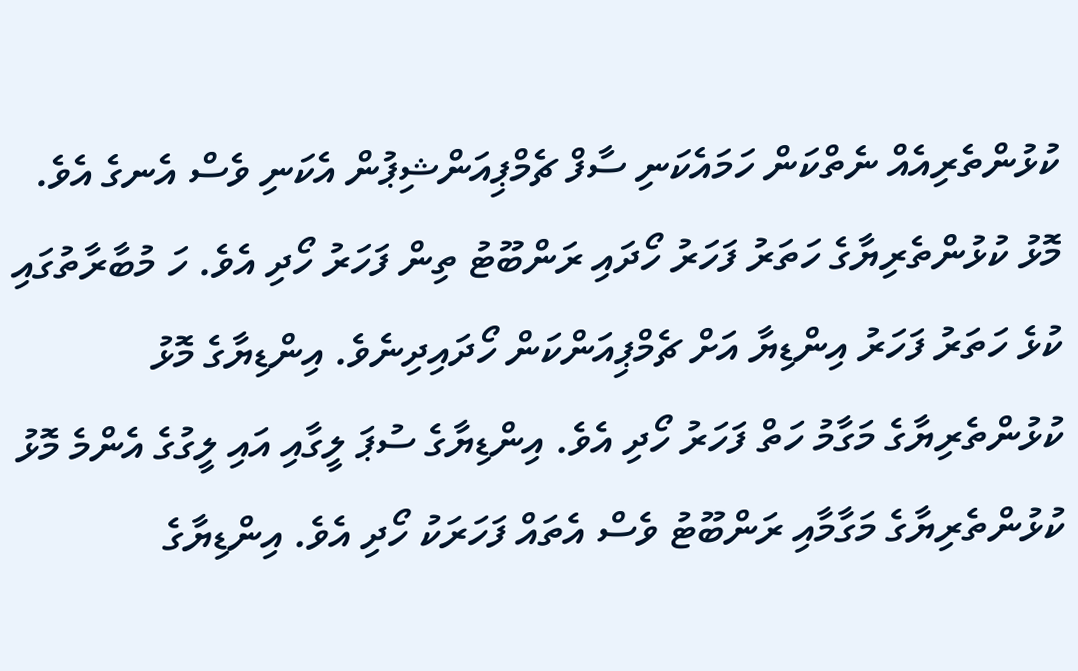ކުޅުންތެރިއެއް ނެތްކަން ހަމައެކަނި ސާފް ޗެމްޕިއަންޝިޕުން އެކަނި ވެސް އެނގެ އެވެ. މޮޅު ކުޅުންތެރިޔާގެ ހަތަރު ފަހަރު ހޯދައި ރަންބޫޓު ތިން ފަހަރު ހޯދި އެވެ. ހަ މުބާރާތުގައި ކުޅެ ހަތަރު ފަހަރު އިންޑިޔާ އަށް ޗެމްޕިއަންކަން ހޯދައިދިނެވެ. އިންޑިޔާގެ މޮޅު ކުޅުންތެރިޔާގެ މަގާމު ހަތް ފަހަރު ހޯދި އެވެ. އިންޑިޔާގެ ސުޕަ ލީގާއި އައި ލީގުގެ އެންމެ މޮޅު ކުޅުންތެރިޔާގެ މަގާމާއި ރަންބޫޓު ވެސް އެތައް ފަހަރަކު ހޯދި އެވެ. އިންޑިޔާގެ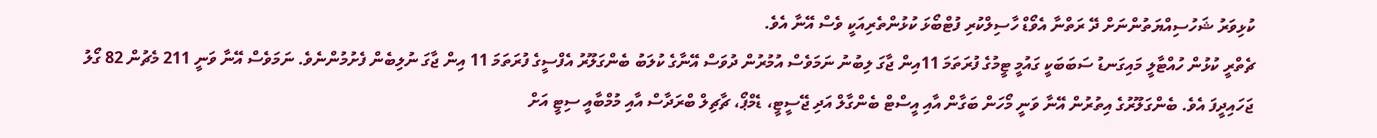ކުޅިވަރު ޝަހުސިއްޔަތުންނަށް ދޭ ރަތްނާ އެވޯޑް ހާސިލްކުރި ފުޓްބޯޅަ ކުޅުންތެރިއަކީ ވެސް އޭނާ އެވެ.
ޗެތްރީ ކުޅުން ހުއްޓާލީ މައިގަނޑު ސަބަބަކީ ގައުމީ ޓީމުގެ ފުރަތަމަ 11އިން ޖާގަ ލިބުނު ނަމަވެސް އުމުރުން ދުވަސް އޭނާގެ ކުލަބު ބެންގަލޫރު އެފްސީގެ ފުރަތަމަ 11 އިން ޖާގަ ނުލިބެން ފެށުމުންނެވެ. ނަމަވެސް އޭނާ ވަނީ 211 މެޗުން 82 ގޯލު ޖަހައިދީފަ އެވެ. ބެންގަލޫރުގެ އިތުރުން އޭނާ ވަނީ މޯހަން ބަގާން އާއި އީސްޓް ބެންގާލް އަދި ޖޭސީޓީ، ޑެމްޕޯ، ޗާޗިލް ބްރަދާސް އާއި މުމްބާއީ ސިޓީ އަށް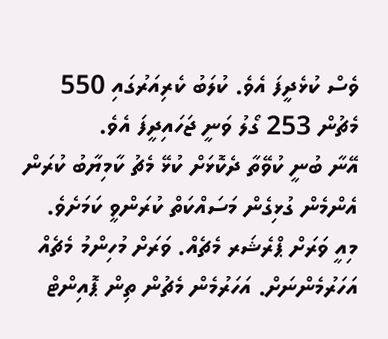ވެސް ކުޅެދީފަ އެވެ. ކުލަބު ކެރިއަރުގައި 550 މެޗުން 253 ގޯލު ވަނީ ޖަހައިދީފަ އެވެ.
އޭނާ ބުނީ ކުވޭތާ ދެކޮޅަށް ކުޅޭ މެޗު ކާމިޔާބު ކުރަން އެންމެން ގުޅިގެން މަސައްކަތް ކުރަންވީ ކަމަށެވެ.
މިއީ ވަރަށް ޕްރެޝަރ މެޗެއް. ވަރަށް މުހިންމު މެޗެއް އަހަރުމެންނަށް. އަހަރުމެން މެޗުން ތިން ޕޮއިންޓް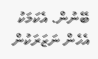ބޭނުން. އެކަމަކު އެހެން ނަޒަރަކުން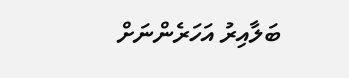ބަލާއިރު އަހަރެންނަށް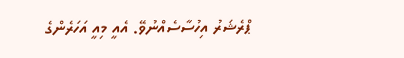ޕްރެޝަރު އިހުސާސެއްނުވޭ. އެއީ މިއީ އަހަރެންގެ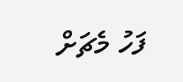ފަހު މެޗަށް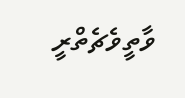ވާތީވެޗެތްރީ